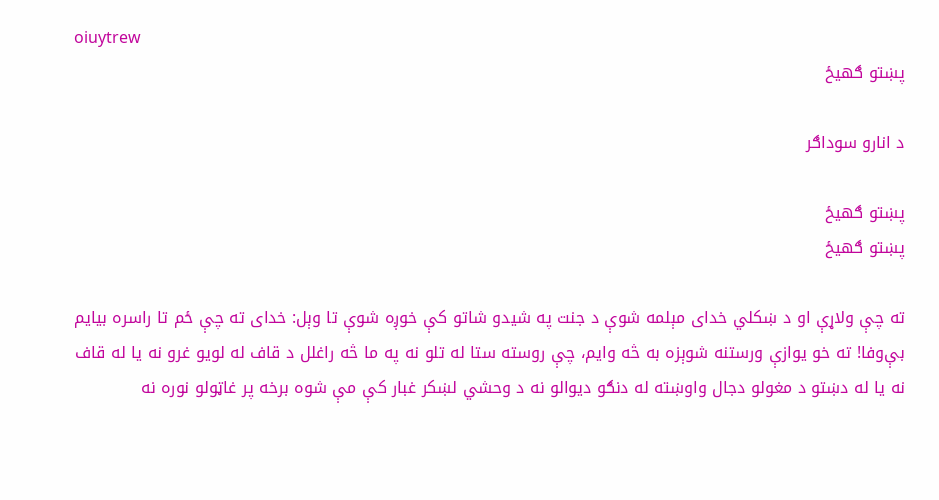oiuytrew
پښتو ګهيځ

د انارو سوداګر

پښتو ګهيځ
پښتو ګهيځ

ته چې ولاړې او د ښکلي خدای مېلمه شوې د جنت په شیدو شاتو کې خوږه شوې تا وېل: خدای ته چې ځم تا راسره بیایم بې‌وفا! ته خو یوازې ورستنه شوېزه به څه وایم، چې روسته ستا له تلو نه په ما څه راغلل د قاف له لویو غرو نه یا له قاف نه یا له دښتو د مغولو دجال واوښته له دنګو دیوالو نه د وحشي لښکر غبار کې مې شوه برخه پر غاټولو نوره نه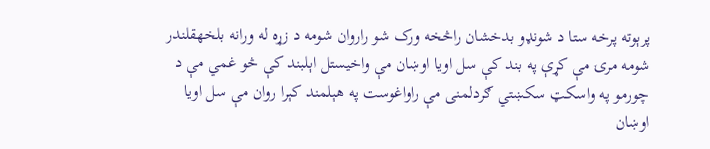پرېوته پرخه ستا د شونډو بدخشان راڅخه ورک شو راروان شومه د زړه له ورانه بلخهقلندر شومه مرۍ مې کړې په بند کې سل اویا اوښان مې واخیستل اېلبند کې څو غمي مې د چورمو په واسکټ سکښتي ګردلمنی مې راواغوست په هېلمند کېرا روان مې سل اویا اوښان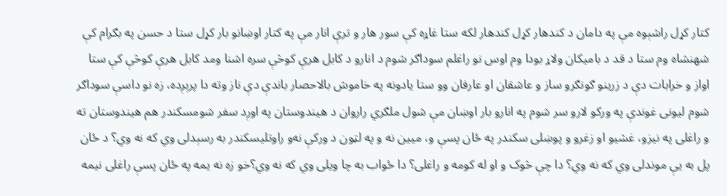کتار کړل راشېوه مې په دامان د کندهار کړل کندهار لکه ستا غاړه کې سور هار و ترې انار مې په کتار اوښانو بار کړل ستا د حسن په بګرام کې شهنشاه وم ستا د قد د بامیکان ولاړ بودا وم اوس نو راغلم سوداګر شوم د انارو د کابل هرې کوڅې سره اشنا ومد کابل هرې کوڅې کې ستا اواز و خرابات دې د زرینو ګونګرو ساز و عاشقان او عارفان وو ستا یادونه په خاموش بالاحصار باندې دې ناز وته دا پرېږده، زه نو داسې سوداګر شوم لیونی غوندې په ورکو لارو سر شوم په انارو بار اوښان مې شول ملګري راروان د هیندوستان په اوږد سفر شومسکندر هم هیندوستان ته و راغلی په نیزو، غشیو او زغرو و پوښلی سکندر په ځان پسې و، میین نه و په لټون د ورکې نه‌و راوتلیسکندر به رسېدلی وي که نه وي؟ د ځان پل به یې موندلی وي که نه وي؟ دا چې څوک و او له کومه و راغلی؟ دا ځواب به چا ویلی وي که نه وي؟خو زه نه یمه په ځان پسې راغلی نیمه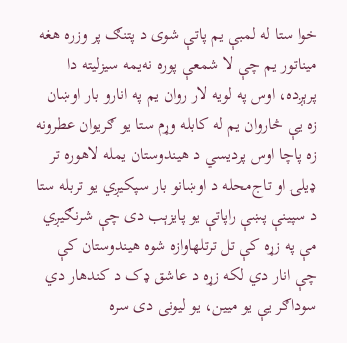خوا ستا له لمبې یم پاتې شوی د پتنګ پر وزره هغه میناتور یم چې لا شمعې پوره نه‌یمه سیزلیته دا پرېږده، اوس په لویه لار روان یم په انارو بار اوښان زه یې څاروان یم له کابله وړم ستا یو ګریوان عطرونه زه پاچا اوس پردیسي د هیندوستان یمله لاهوره تر ډیلۍ او تاج‌محله د اوښانو بار سپکیږي یو تربله ستا د سپینې پښې راپاتې یو پایزېب دی چې شرنګیږي مې په زړه کې تل ترتلهاوازه شوه هیندوستان کې چې انار دي لکه زړه د عاشق ډک د کندهار دي سوداګر یې یو میین، یو لیونی دی سره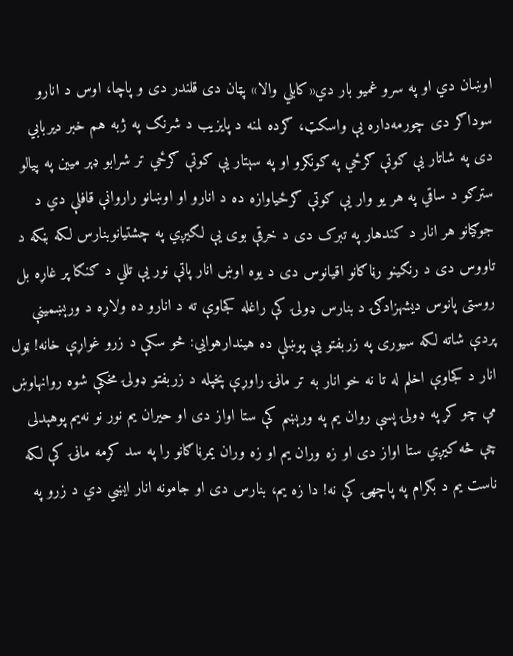اوښان دي او په سرو غمیو بار دي«کابلي والا» پټان دی قلندر دی و پاچا، اوس د انارو سوداګر دی چورمه‌داره یې واسکټ، ګرده لمنه د پایزیب د شرنګ په ژبه هم خبر دیربابي دی په شاتار یې ګوتې ګرځي په ګونګرو او په سېتار یې ګوتې ګرځي تر شرابو ډېر میین په پیالو سترګو د ساقي په هر یو وار یې ګوتې ګرځياوازه ده د انارو او اوښانو راروانې قافلې دي د جوګیانو هر انار د کندهار په تبرک دی د خرقې بوی یې لګیږي په چشتیانوبنارس لکه بڼکه د تاووس دی د رنګینو رڼاګانو اقیانوس دی د یوه اوښ انار پاتې نور یې تللي د ګنګا پر غاړه بل روستی پانوس دیشهزادګۍ د بنارس ډولۍ کې راغله کجاوې ته د انارو ده ولاړه د ورېښمینې پردې شاته لکه سیوری په زربفتو یې پوښلې ده هیندارهوايي: څو سکې د زرو غواړې خانه! ټول انار د کجاوې اخلم له تا نه خو انار به تر ماڼۍ راوړې پخپله د زربفتو ډولۍ مخکې شوه روانهاوښ مې چو کړ په ډولۍ پسې روان یم په ورېښم کې ستا اواز دی او حیران یم نور نو نه‌یم پوهېدلی چې څه کیږي ستا اواز دی او زه وران یم او زه وران یمرڼاګانو را په سد کړمه ماڼۍ کې لکه ناست یم د بګرام په پاچهۍ کې نه! دا زه یم، بنارس دی او جامونه انار ایښي دي د زرو په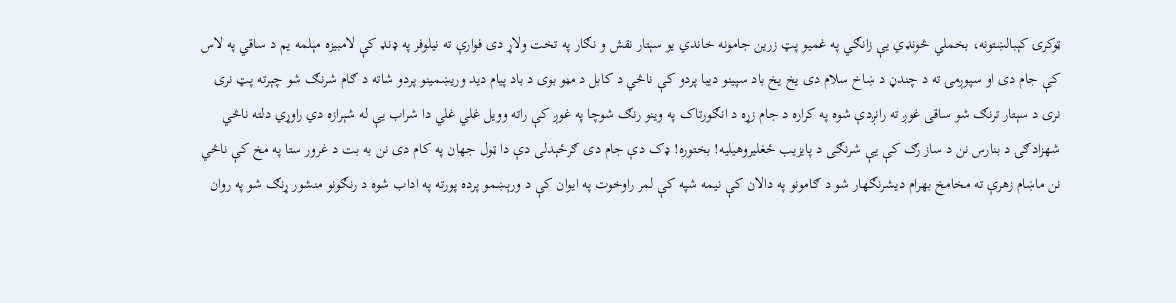ټوکرۍ کېبالښتونه، بخملي څونډي یې زانګي په غمیو پټ زرین جامونه خاندي یو سېتار نقش و نګار په تخت ولاړ دی فوارې ته نیلوفر په ډنډ کې لامبيزه مېلمه یم د ساقي په لاس کې جام دی او سپوږمۍ ته د چندڼ د ښاخ سلام دی یخ یخ باد سپینو دیبا پردو کې ناڅي د کابل د مڼو بوی د باد پیام دید وریښمینو پردو شاته د ګام شرنګ شو چېرته پټ نری نری د سېتار ترنګ شو ساقی غوږ ته رانږدې شوه په کراره د جام زړه د انګورتاک په وینو رنګ شوچا په غوږ کې راته وویل غلي غلي دا شراب یې له شېرازه دي راوړي دلته ناڅي شهزادګۍ د بنارس نن د ساز رګ کې یې شرنګی د پایزیب ځغليروهیلیه! بختوره! ډک دې جام دی ګرځېدلی دې دا ټول جهان په کام دی نن به بت د غرور ستا په مخ کې ناڅي نن ماښام زهرې ته مخامخ بهرام دیشرنګهار شو د ګامونو په دالان کې نیمه شپه کې لمر راوخوت په ایوان کې د ورېښمو پرده پورته په اداب شوه د رنګونو منشور ړنګ شو په روان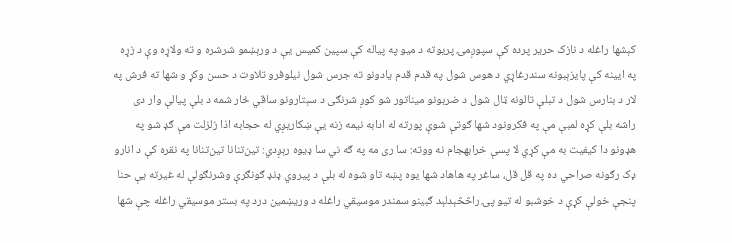کېشها راغله د نازک حریر پرده کې سپوږمۍ پریوته د میو په پیاله کې سپین کمیس یې د ورېښمو شرشره و ته ولاړه وې د زړه په ایینه کې پایزېبونه سندرغاړي د هوس شول په قدم قدم یادونو ته جرس شول نیلوفرو تلاوت د حسن وکړ و شها ته فرش په لار د بنارس شول د تبلې تالونه ټال شول د ضربونو میناتور شو کوږ شرنګی د سېتارونو ساقي ځار شمه د بلې پیالې وار دی راشه بلې کړه لمبې مې په فکرونود شها ګوتې شوې پورته له ادابه نیمه زنه یې ښکاریږي له حجابه اذا زلزلت مې ګډ شو په هډونو دا کیفیت به مې کړي لا پسې خرابهجام نه ووته: سا ری مه په ګه ني سا ډیوه رېږدي: تین‌تنانا تین‌تنانا په نقره کې د انارو ډک رګونه صراحي ده په قل قل، ساغر په هاهاد شها یوه پښه تاو شوه له بلې د پیروي ډنډ ګونګرې وشرنګولې له غیرته یې حنا پنجې خولې کړې د خوشبو له تیو پۍ راڅڅېدلېد ګبینو سمندر موسیقي راغله د وریښمین درد په بستر موسیقي راغله چې شها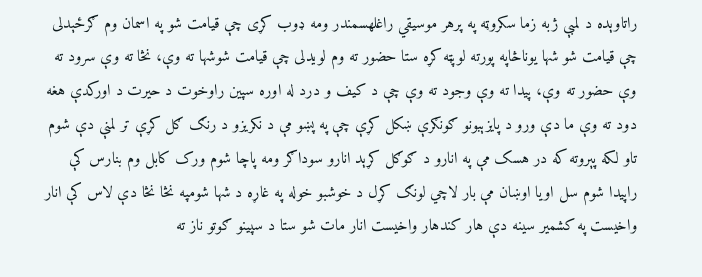راتاوېده د لمبې ژبه زما سکروټه په پرهر موسیقي راغلهسمندر ومه ډوب کړی چې قیامت شو په اسمان وم ګرځېدلی چې قیامت شو شها یوناڅاپه پورته لوپټه کړه ستا حضور ته وم لویدلی چې قیامت شوشها ته وې، نڅا ته وې سرود ته وې حضور ته وې، پیدا ته وې وجود ته وې چې د کیف و درد له اوره سپین راوخوت د حیرت د اورکدې هغه دود ته وې ما دې ورو د پایزېبونو ګونګرې ښکل کړې چې په پښو مې د نکریزو د رنګ ګل کړې تر لمنې دې شوم تاو لکه پېروته که در هسک مې په انارو د ګوګل کړېد انارو سوداګر ومه پاچا شوم ورک کابل وم بنارس کې راپیدا شوم سل اویا اوښان مې بار لاچي لونګ کړل د خوشبو خوله په غاړه د شها شومپه نڅا نڅا دې لاس کې انار واخیست په کشمیر سینه دې هار کندهار واخیست انار مات شو ستا د سپینو ګوتو ناز ته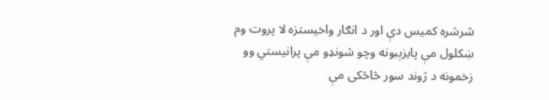شرشره کمیس دې اور د انګار واخیستزه لا پروت وم ښکلول مې پایزېبونه وچو شونډو مې پرانیستي وو زخمونه د ژوند سور څاڅکی مې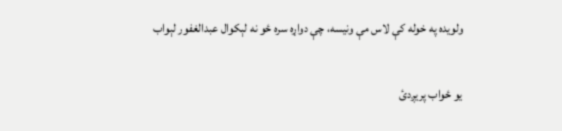ولویده په خوله کې لاس مې ونیسه، چې دواړه سره ځو نه لېکوال عبدالغفور لېواب

یو ځواب پریږدئ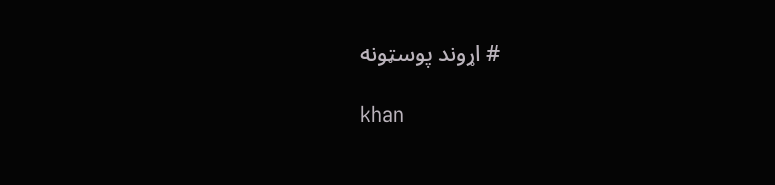# اړوند پوسټونه

khan